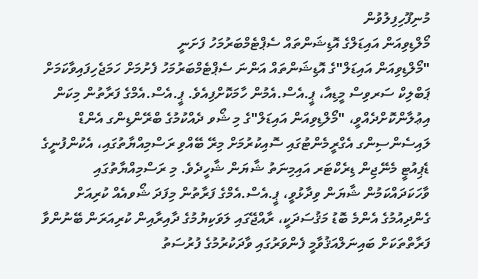މުނިފޫހިފިލުވުން
މޯލްޑިވިއަން އައިޑަލްގެ އޮޑިޝަންތައް ސެޕްޓެމްބަރުމަހު ފަށަނީ
"މޯލްޑިވިއަން އައިޑަލް"ގެ އޮޑިޝަންތައް އަންނަ ސެޕްޓެމްބަރުމަހު ފެށުމަށް ހަމަޖެހިފައިވާކަމަށް ޕަބްލިކް ސަރވިސް މީޑިއާ، ޕީ.އެސް.އެމުން ހާމަކޮށްފިއެވެ. ޕީ.އެސް.އެމްގެ ފަރާތުން މިކަން އިޢުލާންކޮށްދެއްވީ، "މޯލްޑިވިއަން އައިޑަލް"ގެ މި ޝޯވ ދެއްކުމުގެ ބްރޭންޑިންގ އެންޑް ލައިސެންސިންގ އެގްރީމެންޓުގައި ސޮއިކުރުމަށް މިރޭ ބޭއްވި ރަސްމިއްޔާތުގައި، އެކުންފުނީގެ ޑެޕިއުޓީ މެނޭޖިން ޑިރެކްޓަރ އައިމިނަތު ޝާޔަން ޝާހީދެވެ. މި ރަސްމިއްޔާތުގައި ވާހަކަދައްކަމުން ޝާޔަން ވިދާޅުވީ، ޕީ.އެސް.އެމްގެ ފަރާތުން މިފަދަ ޝޯވއެއް ކުރިއަށް ގެންދިއުމުގެ އެންމެ ބޮޑު މަޤުސަދަކީ، ރާއްޖޭގައި ލަވަކިޔުމުގެ ދާއިރާއިން ކުރިއަރަން ބޭނުންވާ ފަރާތްތަކަށް ބައިނަލްއަޤުވާމީ ފެންވަރުގައި ވާދަކުރުމުގެ ފުރުސަތު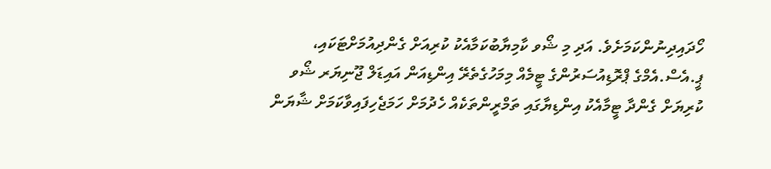ހޯދައިދިނުންކަމަށެވެ. އަދި މި ޝޯވ ކާމިޔާބުކަމާއެކު ކުރިއަށް ގެންދިއުމަށްޓަކައި، ޕީ.އެސް.އެމްގެ ޕްރޮޑިއުސަރުންގެ ޓީމެއް މިމަހުގެތެރޭ އިންޑިއަން އައިޑަލް ޖޫނިޔަރ ޝޯވ ކުރިޔަށް ގެންދާ ޓީމާއެކު އިންޑިޔާގައި ތަމްރީންތަކެއް ހެދުމަށް ހަމަޖެހިފައިވާކަމަށް ޝާޔަން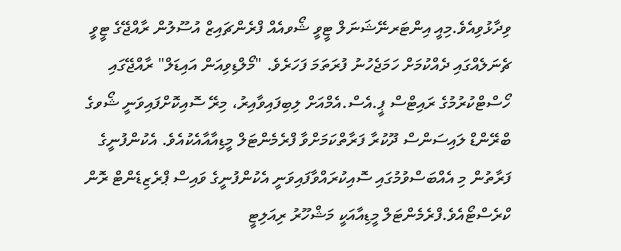ވިދާޅުވިއެވެ.މިއީ އިންޓަރނޭޝަނަލް ޓީވީ ޝޯވއެއް ފްރެންޗައިޒް އުސޫލުން ރާއްޖޭގެ ޓީވީ ޗެނަލެއްގައި ދެއްކުމަށް ހަމަޖެހުނު ފުރަތަމަ ފަހަރެވެ. "މޯލްޑިވިއަން އައިޑަލް" ރާއްޖޭގައި ހޯސްޓްކުރުމުގެ ރައިޓްސް ޕީ.އެސް.އެމްއަށް ލިބިފައިވާއިރު، މިރޭ ސޮއިކޮށްފައިވަނީ ޝޯވގެ ބްރޭންޑް ލައިސަންސް ދޫކުރާ ފަރާތްކަމަށްވާ ފްރެމެންޓަލް މީޑިއާއާއެކުއެވެ. އެކުންފުނީގެ ފަރާތުން މި އެއްބަސްވުމުގައި ސޮއިކުރައްވާފައިވަނީ އެކުންފުނީގެ ވައިސް ޕްރެޒިޑެންޓް ރޮން ކްރެސްޓޯއެވެ.ފްރެމެންޓަލް މީޑިއާއަކީ މަޝްހޫރު ރިއަލިޓީ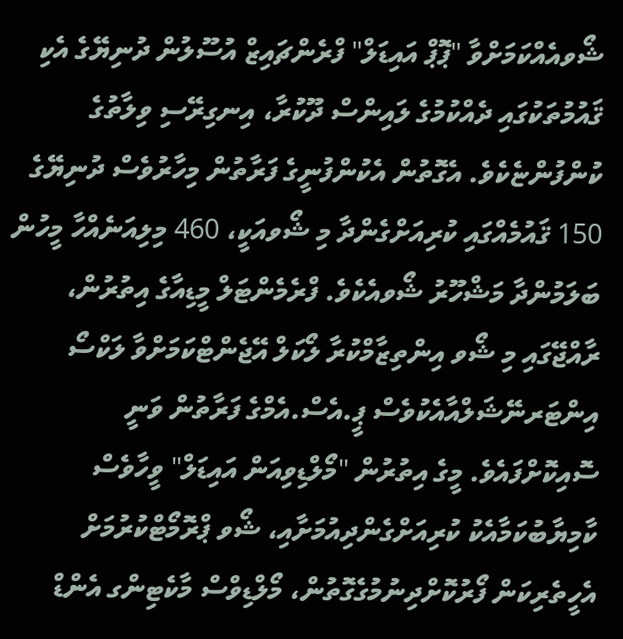ޝޯވއެއްކަމަށްވާ "ޕޮޕް އައިޑަލް" ފްރެންޗައިޒް އުސޫލުން ދުނިޔޭގެ އެކި ޤައުމުތަކުގައި ދެއްކުމުގެ ލައިންސް ދޫކުރާ، އިނގިރޭސި ވިލާތުގެ ކުންފުންޏެކެވެ. އެގޮތުން އެކުންފުނީގެ ފަރާތުން މިހާރުވެސް ދުނިޔޭގެ 150 ޤައުމެއްގައި ކުރިއަށްގެންދާ މި ޝޯވއަކީ، 460 މިލިއަނެއްހާ މީހުން ބަލަމުންދާ މަޝްހޫރު ޝޯވއެކެވެ. ފްރެމެންޓަލް މީޑިއާގެ އިތުރުން، ރާއްޖޭގައި މި ޝޯވ އިންތިޒާމްކުރާ ލޯކަލް އޭޖެންޓްކަމަށްވާ ލަކްސޯ އިންޓަރނޭޝަލްއާއެކުވެސް ޕީ.އެސް.އެމްގެ ފަރާތުން ވަނީ ސޮއިކޮށްފައެވެ. މީގެ އިތުރުން "މޯލްޑިވިއަން އައިޑަލް" ވީހާވެސް ކާމިޔާބުކަމާއެކު ކުރިއަށްގެންދިއުމަށާއި، ޝޯވ ޕްރޮމޯޓްކުރުމަށް އެހީތެރިކަން ފޯރުކޮށްދިނުމުގެގޮތުން، މޯލްޑިވްސް މާކެޓިންގ އެންޑް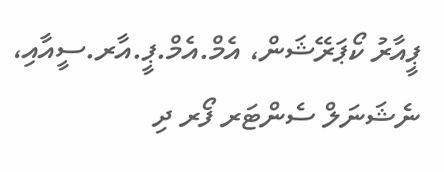ޕީއާރު ކޯޕަރޭޝަން، އެމް.އެމް.ޕީ.އާރ.ސީއާއި، ނެޝަނަލް ސެންޓަރ ފޯރ ދި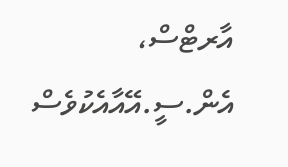އާރޓްސް، އެން.ސީ.އޭއާއެކުވެސް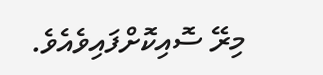މިރޭ ސޮއިކޮށްފައިވެއެވެ.